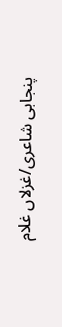پنجابی شاعری/غزلاں غلام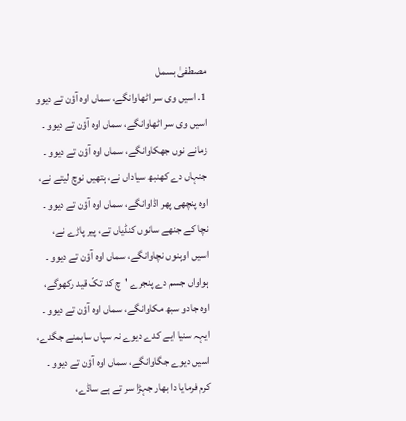مصطفیٰ بسمل
1. اسیں وی سر اٹھاوانگے، سماں اوہ آؤن تے دیوو
اسیں وی سر اٹھاوانگے، سماں اوہ آؤن تے دیوو ۔
زمانے نوں جھکاوانگے، سماں اوہ آؤن تے دیوو ۔
جنہاں دے کھنبھ سیاداں نے، ہتھیں نوچ لیتے نے،
اوہ پنچھی پھر اڈاوانگے، سماں اوہ آؤن تے دیوو ۔
نچا کے جنھے سانوں کنڈیاں تے، پیر پاڑے نے،
اسیں اوہنوں نچاوانگے، سماں اوہ آؤن تے دیوو ۔
ہواواں جسم دے پنجرے 'چ کد تکّ قید رکھوگے،
اوہ جادو سبھ مکاوانگے، سماں اوہ آؤن تے دیوو ۔
ایہہ سنیا ایے کدے دیوے نہ سپاں ساہمنے جگدے،
اسیں دیوے جگاوانگے، سماں اوہ آؤن تے دیوو ۔
کرم فرمایا دا بھار جہڑا سر تے ہے ساڈے،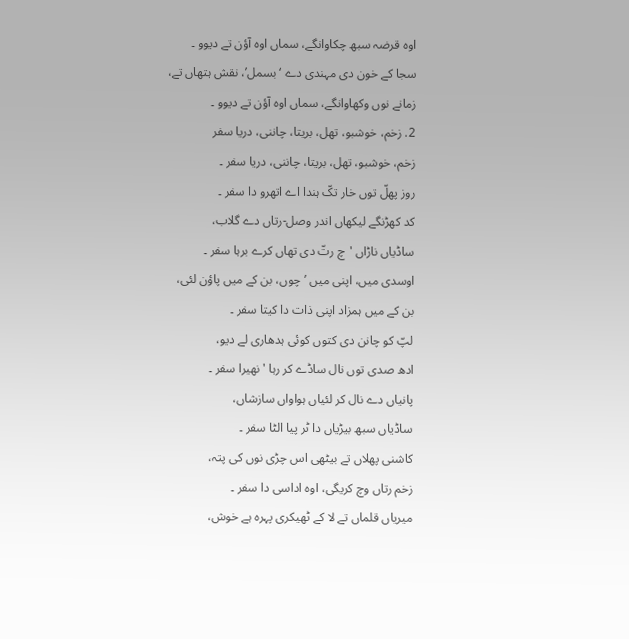اوہ قرضہ سبھ چکاوانگے، سماں اوہ آؤن تے دیوو ۔
سجا کے خون دی مہندی دے ‘بسمل’، نقش ہتھاں تے،
زمانے نوں وکھاوانگے، سماں اوہ آؤن تے دیوو ۔
2. زخم، خوشبو، تھل، بریتا، چاننی، دریا سفر
زخم، خوشبو، تھل، بریتا، چاننی، دریا سفر ۔
روز پھلّ توں خار تکّ ہندا اے اتھرو دا سفر ۔
کد کھڑنگے لیکھاں اندر وصل-رتاں دے گلاب،
ساڈیاں ناڑاں 'چ رتّ دی تھاں کرے برہا سفر ۔
اوسدی میں، اپنی میں ’چوں، بن کے میں پاؤن لئی،
بن کے میں ہمزاد اپنی ذات دا کیتا سفر ۔
لپّ کو چانن دی کتوں کوئی ہدھاری لے دیو،
ادھ صدی توں نال ساڈے کر رہا 'نھیرا سفر ۔
پانیاں دے نال کر لئیاں ہواواں سازشاں،
ساڈیاں سبھ بیڑیاں دا ٹر پیا الٹا سفر ۔
کاشنی پھلاں تے بیٹھی اس چڑی نوں کی پتہ،
زخم رتاں وچ کریگی، اوہ اداسی دا سفر ۔
میریاں قلماں تے لا کے ٹھیکری پہرہ ہے خوش،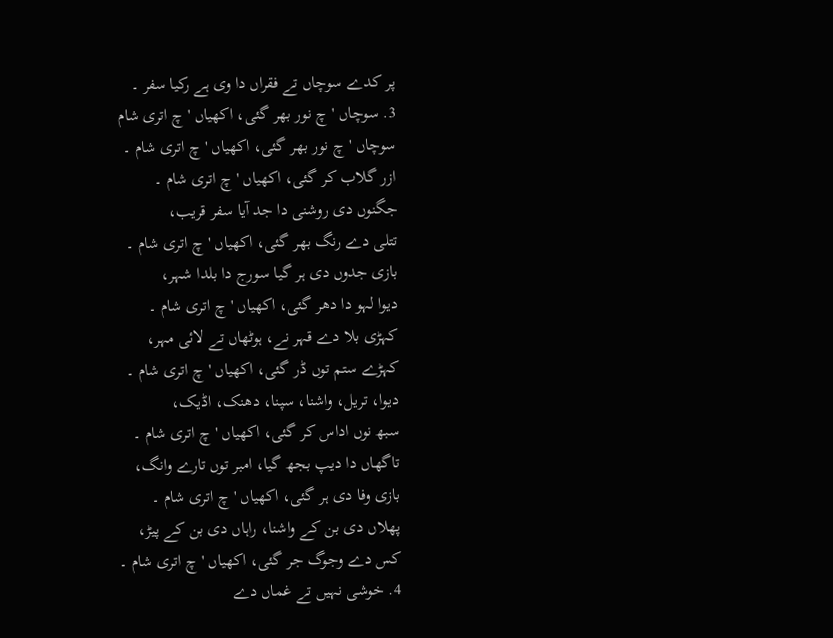پر کدے سوچاں تے فقراں دا وی ہے رکیا سفر ۔
3. سوچاں 'چ نور بھر گئی، اکھیاں 'چ اتری شام
سوچاں 'چ نور بھر گئی، اکھیاں 'چ اتری شام ۔
ازر گلاب کر گئی، اکھیاں 'چ اتری شام ۔
جگنوں دی روشنی دا جد آیا سفر قریب،
تتلی دے رنگ بھر گئی، اکھیاں 'چ اتری شام ۔
بازی جدوں دی ہر گیا سورج دا بلدا شہر،
دیوا لہو دا دھر گئی، اکھیاں 'چ اتری شام ۔
کہڑی بلا دے قہر نے، ہوٹھاں تے لائی مہر،
کہڑے ستم توں ڈر گئی، اکھیاں 'چ اتری شام ۔
دیوا، تریل، واشنا، سپنا، دھنک، اڈیک،
سبھ نوں اداس کر گئی، اکھیاں 'چ اتری شام ۔
تاگھاں دا دیپ بجھ گیا، امبر توں تارے وانگ،
بازی وفا دی ہر گئی، اکھیاں 'چ اتری شام ۔
پھلاں دی بن کے واشنا، راہاں دی بن کے پیڑ،
کس دے وجوگ جر گئی، اکھیاں 'چ اتری شام ۔
4. خوشی نہیں تے غماں دے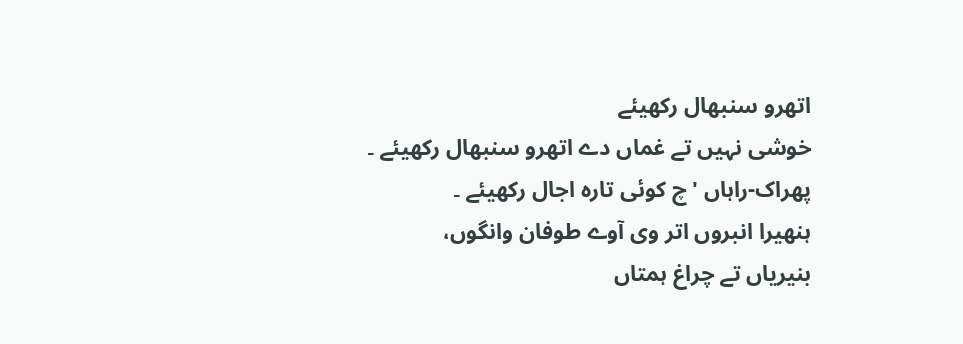اتھرو سنبھال رکھیئے
خوشی نہیں تے غماں دے اتھرو سنبھال رکھیئے ۔
پھراک-راہاں 'چ کوئی تارہ اجال رکھیئے ۔
ہنھیرا انبروں اتر وی آوے طوفان وانگوں،
بنیریاں تے چراغ ہمتاں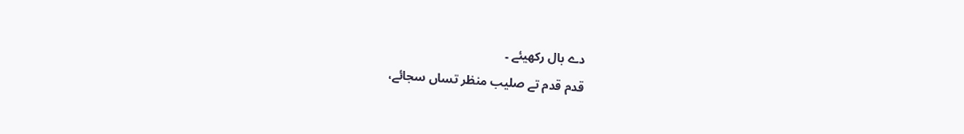دے بال رکھیئے ۔
قدم قدم تے صلیب منظر تساں سجائے،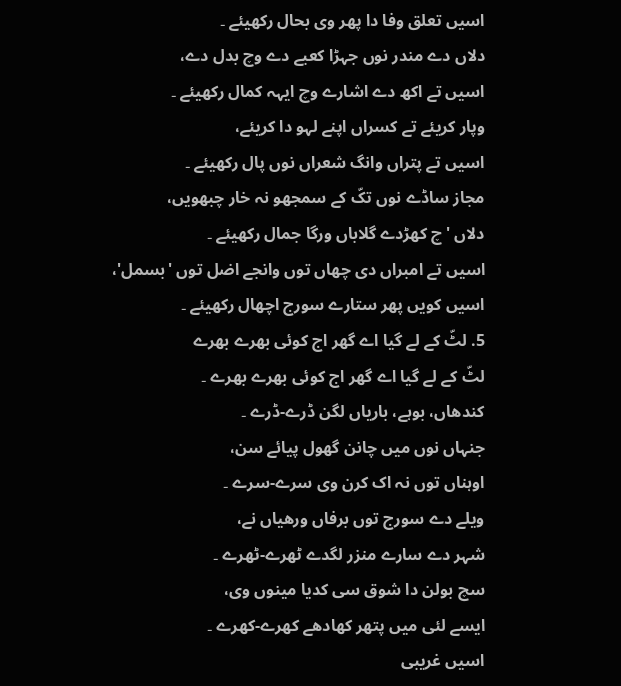اسیں تعلق وفا دا پھر وی بحال رکھیئے ۔
دلاں دے مندر نوں جہڑا کعبے دے وچ بدل دے،
اسیں تے اکھ دے اشارے وچ ایہہ کمال رکھیئے ۔
وپار کریئے تے کسراں اپنے لہو دا کریئے،
اسیں تے پتراں وانگ شعراں نوں پال رکھیئے ۔
مجاز ساڈے نوں تکّ کے سمجھو نہ خار چبھویں،
دلاں 'چ کھڑدے گلاباں ورگا جمال رکھیئے ۔
اسیں تے امبراں دی چھاں توں وانجے اضل توں 'بسمل'،
اسیں کویں پھر ستارے سورج اچھال رکھیئے ۔
5. لٹّ کے لے گیا اے گھر اج کوئی بھرے بھرے
لٹّ کے لے گیا اے گھر اج کوئی بھرے بھرے ۔
کندھاں، بوہے، باریاں لگن ڈرے-ڈرے ۔
جنہاں نوں میں چانن گھول پیائے سن،
اوہناں توں نہ اک کرن وی سرے-سرے ۔
ویلے دے سورج توں برفاں ورھیاں نے،
شہر دے سارے منزر لگدے ٹھرے-ٹھرے ۔
سچ بولن دا شوق سی کدیا مینوں وی،
ایسے لئی میں پتھر کھادھے کھرے-کھرے ۔
اسیں غریبی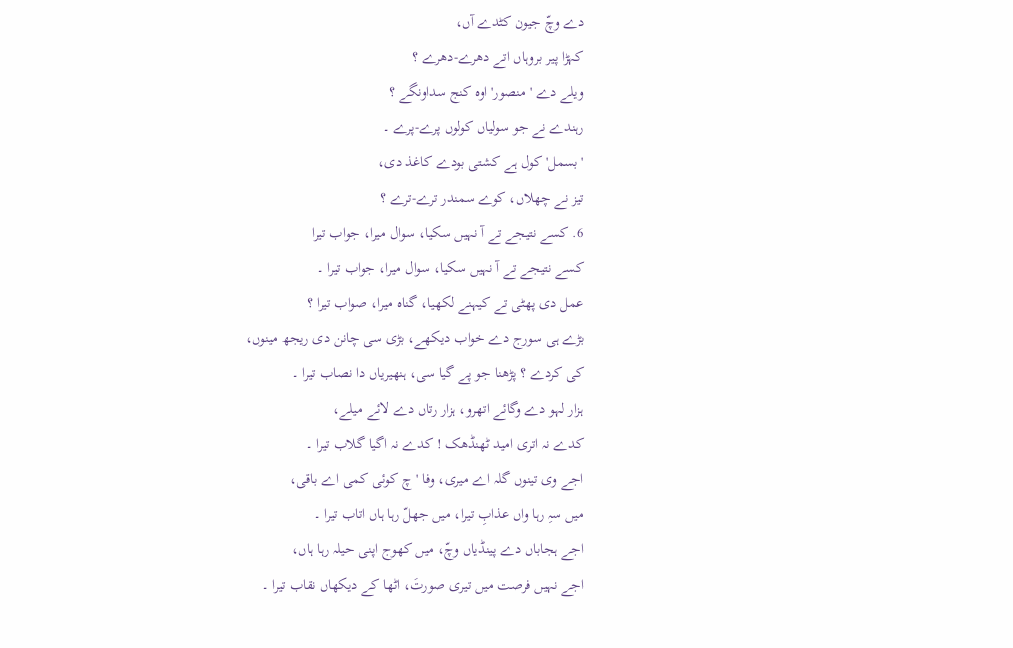دے وچّ جیون کٹدے آں،
کہڑا پیر بروہاں اتے دھرے-دھرے ؟
ویلے دے 'منصور' اوہ کنج سداونگے ؟
رہندے نے جو سولیاں کولوں پرے-پرے ۔
'بسمل' کول ہے کشتی بودے کاغذ دی،
تیز نے چھلاں، کوے سمندر ترے-ترے ؟
6. کسے نتیجے تے آ نہیں سکیا، سوال میرا، جواب تیرا
کسے نتیجے تے آ نہیں سکیا، سوال میرا، جواب تیرا ۔
عمل دی پھٹی تے کیہنے لکھیا، گناہ میرا، صواب تیرا ؟
بڑے ہی سورج دے خواب دیکھے، بڑی سی چانن دی ریجھ مینوں،
کی کردے ؟ پڑھنا جو پے گیا سی، ہنھیریاں دا نصاب تیرا ۔
ہزار لہو دے وگائے اتھرو، ہزار رتاں دے لائے میلے،
کدے نہ اتری امید ٹھنڈھک ! کدے نہ اگیا گلاب تیرا ۔
اجے وی تینوں گلہ اے میری، وفا 'چ کوئی کمی اے باقی،
میں سہِ رہا واں عذابِ تیرا، میں جھلّ رہا ہاں اتاب تیرا ۔
اجے ہجاباں دے پینڈیاں وچّ، میں کھوج اپنی حیلہ رہا ہاں،
اجے نہیں فرصت میں تیری صورتَ، اٹھا کے دیکھاں نقاب تیرا ۔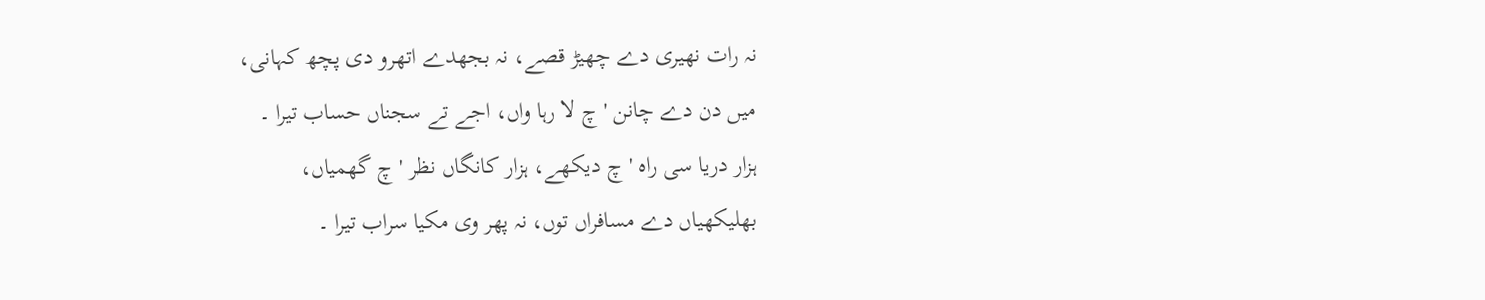نہ رات نھیری دے چھیڑ قصے، نہ بجھدے اتھرو دی پچھ کہانی،
میں دن دے چانن 'چ لا رہا واں، اجے تے سجناں حساب تیرا ۔
ہزار دریا سی راہ 'چ دیکھے، ہزار کانگاں نظر 'چ گھمیاں،
بھلیکھیاں دے مسافراں توں، نہ پھر وی مکیا سراب تیرا ۔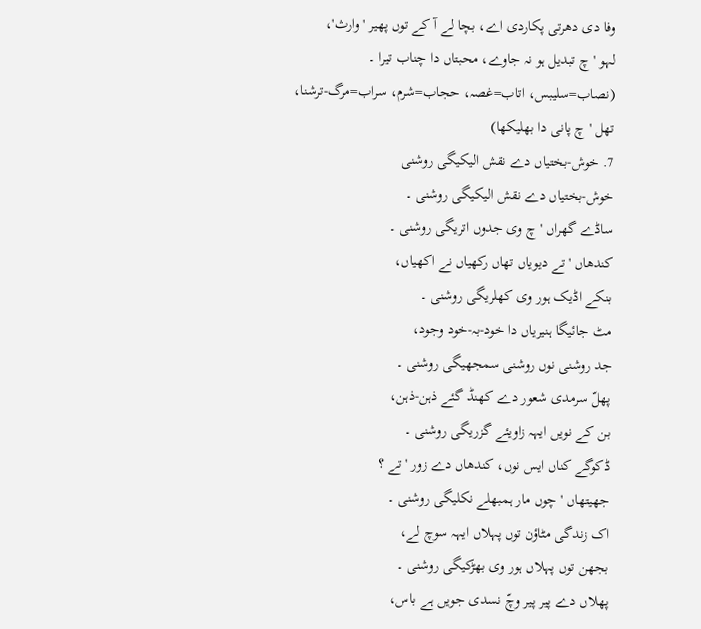وفا دی دھرتی پکاردی اے، بچا لے آ کے توں پھیر 'وارث'،
لہو 'چ تبدیل ہو نہ جاوے، محبتاں دا چناب تیرا ۔
(نصاب=سلیبس، اتاب=غصہ، حجاب=شرم، سراب=مرگ-ترشنا،
تھل 'چ پانی دا بھلیکھا)
7. خوش-بختیاں دے نقش الیکیگی روشنی
خوش-بختیاں دے نقش الیکیگی روشنی ۔
ساڈے گھراں 'چ وی جدوں اتریگی روشنی ۔
کندھاں 'تے دیویاں تھاں رکھیاں نے اکھیاں،
بنکے اڈیک ہور وی کھلریگی روشنی ۔
مٹ جائیگا ہنیریاں دا خود-بہ-خود وجود،
جد روشنی نوں روشنی سمجھیگی روشنی ۔
پھلّ سرمدی شعور دے کھنڈ گئے ذہن-ذہن،
بن کے نویں ایہہ زاویئے گزریگی روشنی ۔
ڈکوگے کناں ایس نوں، کندھاں دے زور 'تے ؟
جھیتھاں 'چوں مار ہمبھلے نکلیگی روشنی ۔
اک زندگی مٹاؤن توں پہلاں ایہہ سوچ لے،
بجھن توں پہلاں ہور وی بھڑکیگی روشنی ۔
پھلاں دے پیر پیر وچّ نسدی جویں ہے باس،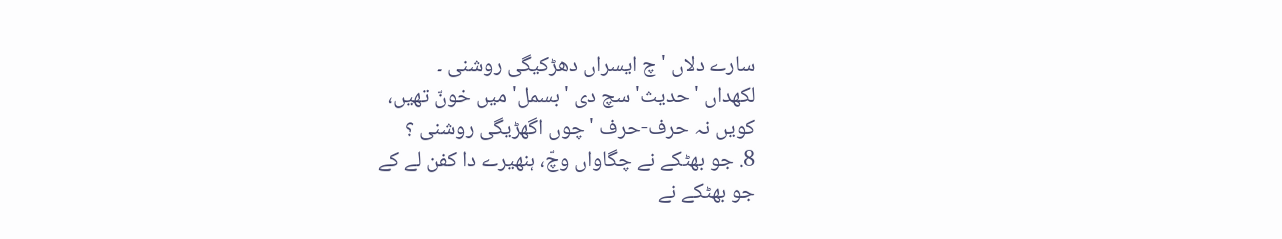سارے دلاں 'چ ایسراں دھڑکیگی روشنی ۔
لکھداں 'حدیث' سچ دی 'بسمل' میں خونّ تھیں،
کویں نہ حرف-حرف 'چوں اگھڑیگی روشنی ؟
8. جو بھٹکے نے چگاواں وچّ، ہنھیرے دا کفن لے کے
جو بھٹکے نے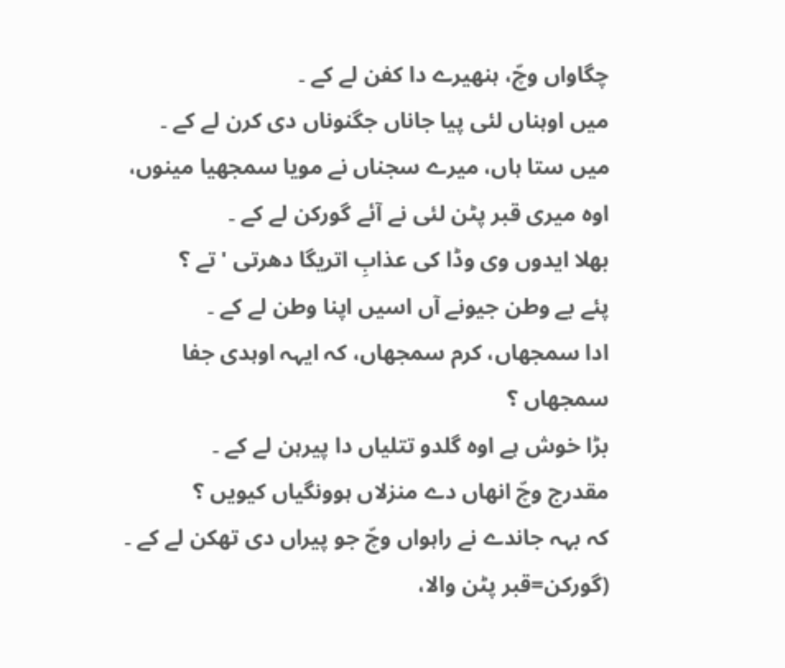چگاواں وچّ، ہنھیرے دا کفن لے کے ۔
میں اوہناں لئی پیا جاناں جگنوناں دی کرن لے کے ۔
میں ستا ہاں، میرے سجناں نے مویا سمجھیا مینوں،
اوہ میری قبر پٹن لئی نے آئے گورکن لے کے ۔
بھلا ایدوں وی وڈا کی عذابِ اتریگا دھرتی 'تے ؟
پئے بے وطن جیونے آں اسیں اپنا وطن لے کے ۔
ادا سمجھاں، کرم سمجھاں، کہ ایہہ اوہدی جفا سمجھاں ؟
بڑا خوش ہے اوہ گلدو تتلیاں دا پیرہن لے کے ۔
مقدرج وچّ انھاں دے منزلاں ہوونگیاں کیویں ؟
کہ بہہ جاندے نے راہواں وچّ جو پیراں دی تھکن لے کے ۔
(گورکن=قبر پٹن والا،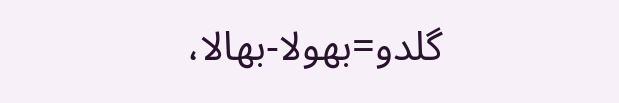گلدو=بھولا-بھالا،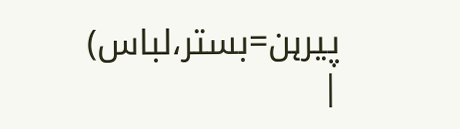پیرہن=بستر،لباس)
|